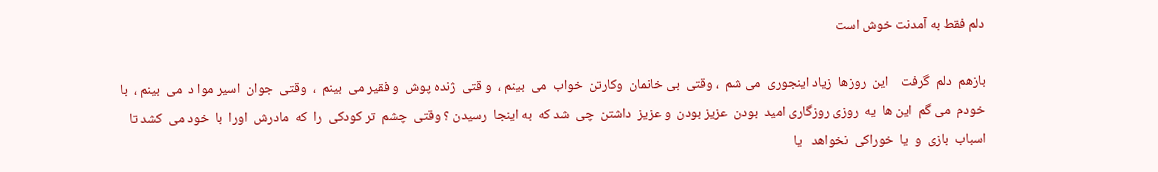دلم فقط به آمدنت خوش است

بازهم  دلم  گرفت    این  روزها  زیاد اینجوری  می شم  ، وقتی  بی خانمان  وکارتن  خواب  می  بینم ،  و قتی  ژنده پوش  و فقیر می  بینم  ،  وقتی  جوان  اسیر موا د  می  بینم ،  با  خودم  می گم  این ها  یه  روزی روزگاری امید  بودن  عزیز بودن  و عزیز  داشتن  چی  شد که  به اینجا  رسیدن ؟ وقتی  چشم  تر کودکی  را  که  مادرش  اورا  با  خود می  کشد تا  اسباب  بازی  و  یا  خوراکی  نخواهد   یا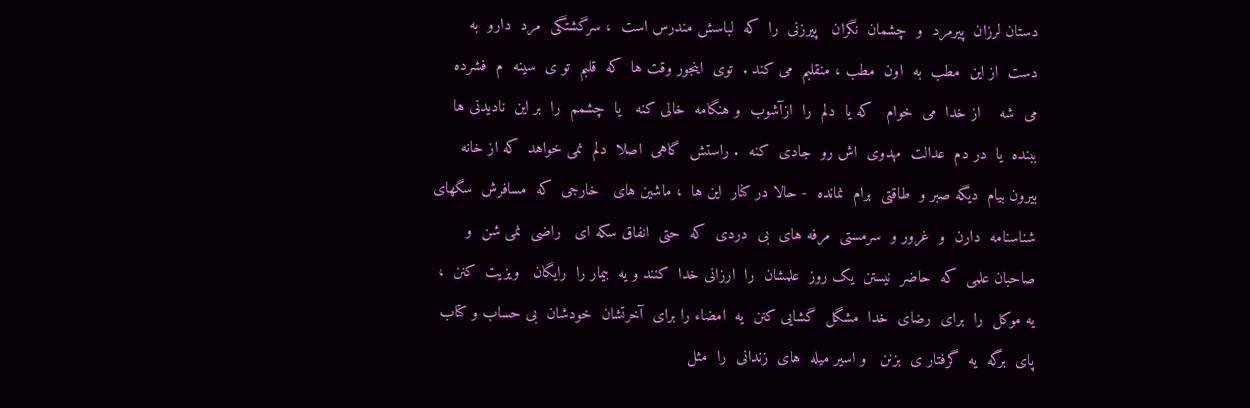دستان لرزان  پیرمرد  و  چشمان  نگران   پیرزنی  را  که  لباسش مندرس است  ، سرگشتگی  مرد  دارو  به  دست  از این  مطب  به  اون  مطب ، منقلبم  می کند .  توی  اینجور وقت ها  که  قلبم  تو ی  سینه  م  فشرده  می  شه    از خدا  می  خوام   که یا  دلم  را  ازآشوب  و هنگامه  خالی کنه   یا  چشمم  را  بر این  نادیدنی ها   ببنده  یا  در دم  عدالت  مهدوی  اش رو  جادی  کنه  . راستش  گاهی  اصلا  دلم  نمی خواهد  که از خانه  بیرون بیام  دیگه صبر و  طاقتی  برام  نمانده  - حالا در کنار  این ها  ، ماشین های   خارجی  که  مسافرش  سگهای  شناسنامه  دارن  و  غرور و  سرمستی  مرفه های  بی  دردی  که  حتی  انفاق سکه ای   راضی  نمی شن  و صاحبان علمی  که  حاضر  نیستن  یک روز  علمشان  را  ارزانی خدا  کنند و یه  بیمار را  رایگان   ویزیت  کنن  ، یه موکل  را  برای  رضای  خدا  مشگل  گشایی کنن  یه  امضاء را برای  آخرتشان  خودشان  بی حساب و کتاب  پای  برگه  یه  گرفتار ی  بزنن   و اسیر میله  های  زندانی  را  مثل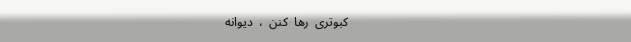کبوتری  رها  کنن  ،  دیوانه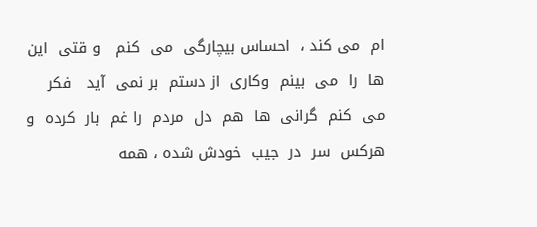ام  می کند ،  احساس بیچارگی  می  کنم   و قتی  این ها  را  می  بینم  وکاری  از دستم  بر نمی  آید   فکر  می  کنم  گرانی  ها  هم  دل  مردم  را غم  بار  کرده  و  هرکس  سر  در  جیب  خودش شده ، همه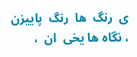ی  رنگ  ها  رنگ  پاییزن  ، نگاه ها یخی  ان  ،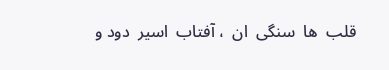قلب  ها  سنگی  ان  ، آفتاب  اسیر  دود و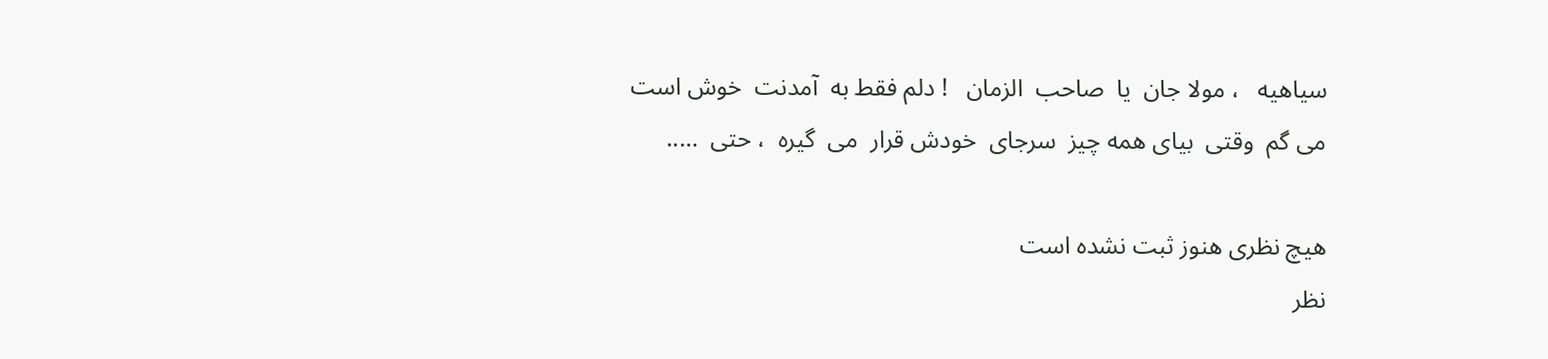سیاهیه   ، مولا جان  یا  صاحب  الزمان   ! دلم فقط به  آمدنت  خوش است   می گم  وقتی  بیای همه چیز  سرجای  خودش قرار  می  گیره  ، حتی  …..

هیچ نظری هنوز ثبت نشده است
نظر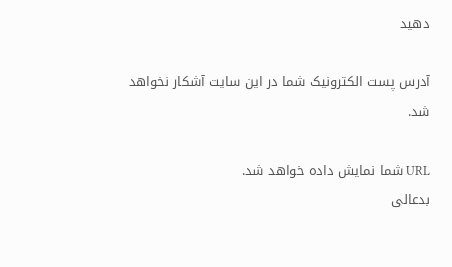دهید

آدرس پست الکترونیک شما در این سایت آشکار نخواهد شد.

URL شما نمایش داده خواهد شد.
بدعالی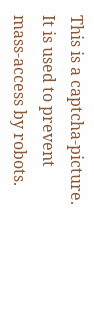This is a captcha-picture. It is used to prevent mass-access by robots.